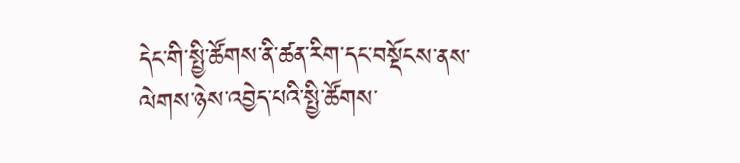དེང་གི་སྤྱི་ཚོགས་ནི་ཚན་རིག་དང་བསྡོངས་ནས་ལེགས་ཉེས་འབྱེད་པའི་སྤྱི་ཚོགས་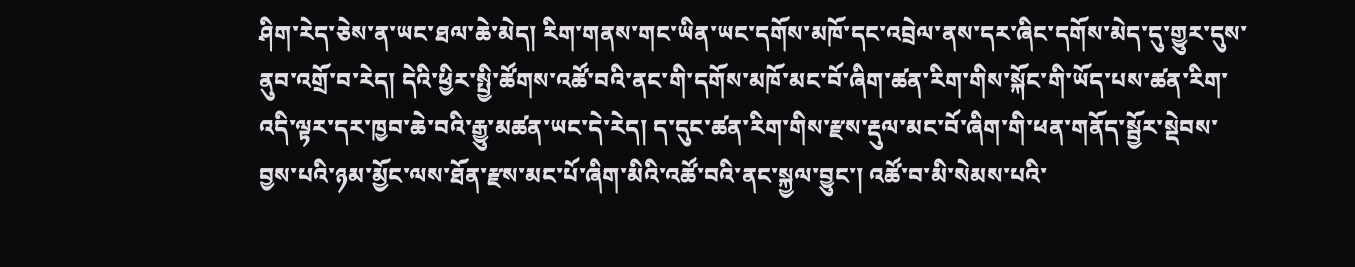ཤིག་རེད་ཅེས་ན་ཡང་ཐལ་ཆེ་མེད། རིག་གནས་གང་ཡིན་ཡང་དགོས་མཁོ་དང་འབྲེལ་ནས་དར་ཞིང་དགོས་མེད་དུ་གྱུར་དུས་ནུབ་འགྲོ་བ་རེད། དེའི་ཕྱིར་སྤྱི་ཚོགས་འཚོ་བའི་ནང་གི་དགོས་མཁོ་མང་བོ་ཞིག་ཚན་རིག་གིས་སྐོང་གི་ཡོད་པས་ཚན་རིག་འདི་ལྟར་དར་ཁྱབ་ཆེ་བའི་རྒྱུ་མཚན་ཡང་དེ་རེད། ད་དུང་ཚན་རིག་གིས་རྫས་རྡུལ་མང་བོ་ཞིག་གི་ཕན་གནོད་སྦྱོར་སྡེབས་བྱས་པའི་ཉམ་མྱོང་ལས་ཐོན་རྫས་མང་པོ་ཞིག་མིའི་འཚོ་བའི་ནང་སྐྱལ་བྱུང་། འཚོ་བ་མི་སེམས་པའི་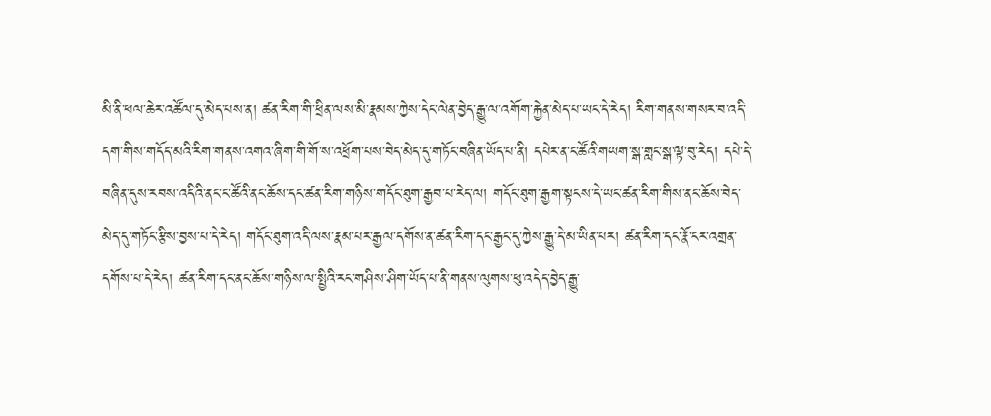མི་ནི་ཕལ་ཆེར་འཚོལ་དུ་མེད་པས་ན། ཚན་རིག་གི་ཕྲིན་ལས་མི་རྣམས་ཀྱེས་དེང་ལེན་བྱེད་རྒྱུ་ལ་འགོག་རྐྱེན་མེད་པ་ཡང་དེ་རེད། རིག་གནས་གསར་བ་འདི་དག་གིས་གདོད་མའི་རིག་གནས་འགའ་ཞིག་གི་གོ་ས་འཕྲོག་པས་བེད་མེད་དུ་གཏོང་བཞིན་ཡོད་པ་ནི། དཔེར་ན་ང་ཚོའི་གཡག་སྒ་གླང་སྒ་ལྟ་བུ་རེད། དཔེ་དེ་བཞིན་དུས་རབས་འདིའི་ནང་ང་ཚོའི་ནང་ཆོས་དང་ཚན་རིག་གཉིས་གདོང་ཐུག་རྒྱབ་པ་རེད་ལ། གདོང་ཐུག་རྒྱག་སྟངས་དེ་ཡང་ཚན་རིག་གིས་ནང་ཆོས་བེད་མེད་དུ་གཏོང་རྩིས་བྱས་པ་དེ་རེད། གདོང་ཐུག་འདི་ལས་རྣམ་པར་རྒྱལ་དགོས་ན་ཚན་རིག་དང་རྒྱང་དུ་ཀྱེས་རྒྱུ་དེ་མ་ཡིན་པར། ཚན་རིག་དང་རྣོ་ངར་འགྲན་དགོས་པ་དེ་རེད། ཚན་རིག་དང་ནང་ཆོས་གཉིས་ལ་སྤྱིའི་རང་གཤིས་ཤིག་ཡོད་པ་ནི་གནས་ལུགས་ཕུ་འདེད་བྱེད་རྒྱུ་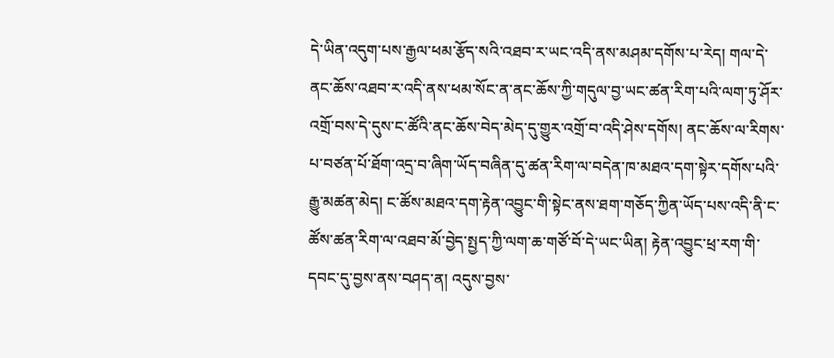དེ་ཡིན་འདུག་པས་རྒྱལ་ཕམ་རྩོད་སའི་འཐབ་ར་ཡང་འདི་ནས་མཤམ་དགོས་པ་རེད། གལ་དེ་ནང་ཆོས་འཐབ་ར་འདི་ནས་ཕམ་སོང་ན་ནང་ཆོས་ཀྱི་གདུལ་བྱ་ཡང་ཚན་རིག་པའི་ལག་ཏུ་ཤོར་འགྲོ་བས་དེ་དུས་ང་ཚོའི་ནང་ཆོས་བེད་མེད་དུ་གྱུར་འགྲོ་བ་འདི་ཤེས་དགོས། ནང་ཆོས་ལ་རིགས་པ་བཙན་པོ་ཐོག་འདྲ་བ་ཞིག་ཡོད་བཞིན་དུ་ཚན་རིག་ལ་བདེན་ཁ་མཐའ་དག་སྟེར་དགོས་པའི་རྒྱུ་མཚན་མེད། ང་ཚོས་མཐའ་དག་རྟེན་འབྱུང་གི་སྟེང་ནས་ཐག་གཅོད་ཀྱིན་ཡོད་པས་འདི་ནི་ང་ཚོས་ཚན་རིག་ལ་འཐབ་མོ་བྱེད་སྤྱད་ཀྱི་ལག་ཆ་གཙོ་བོ་དེ་ཡང་ཡིན། རྟེན་འབྱུང་ཕྲ་རག་གི་དབང་དུ་བྱས་ནས་བཤད་ན། འདུས་བྱས་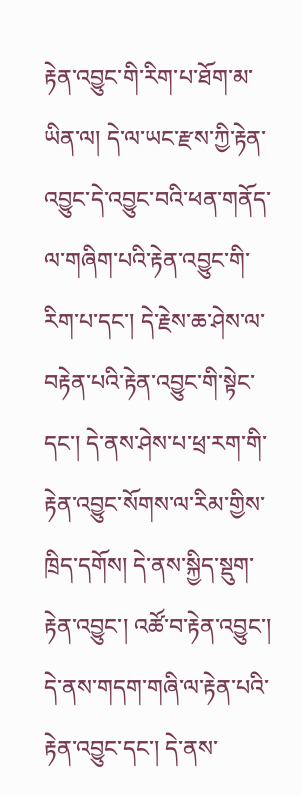རྟེན་འབྱུང་གི་རིག་པ་ཐོག་མ་ཡིན་ལ། དེ་ལ་ཡང་རྫས་ཀྱི་རྟེན་འབྱུང་དེ་འབྱུང་བའི་ཕན་གནོད་ལ་གཞིག་པའི་རྟེན་འབྱུང་གི་རིག་པ་དང་། དེ་རྗེས་ཆ་ཤེས་ལ་བརྟེན་པའི་རྟེན་འབྱུང་གི་སྟེང་དང་། དེ་ནས་ཤེས་པ་ཕྲ་རག་གི་རྟེན་འབྱུང་སོགས་ལ་རིམ་གྱིས་ཁྲིད་དགོས། དེ་ནས་སྐྱིད་སྡུག་རྟེན་འབྱུང་། འཚོ་བ་རྟེན་འབྱུང་། དེ་ནས་གདག་གཞི་ལ་རྟེན་པའི་རྟེན་འབྱུང་དང་། དེ་ནས་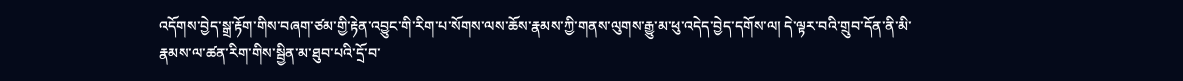འདོགས་བྱེད་སྒྲ་རྟོག་གིས་བཞག་ཙམ་གྱི་རྟེན་འབྱུང་གི་རིག་པ་སོགས་ལས་ཆོས་རྣམས་ཀྱི་གནས་ལུགས་རྒྱུ་མ་ཕུ་འདེད་བྱེད་དགོས་ལ། དེ་ལྟར་བའི་གྲུབ་དོན་ནི་མི་རྣམས་ལ་ཚན་རིག་གིས་སྦྱིན་མ་ཐུབ་པའི་དྲོ་བ་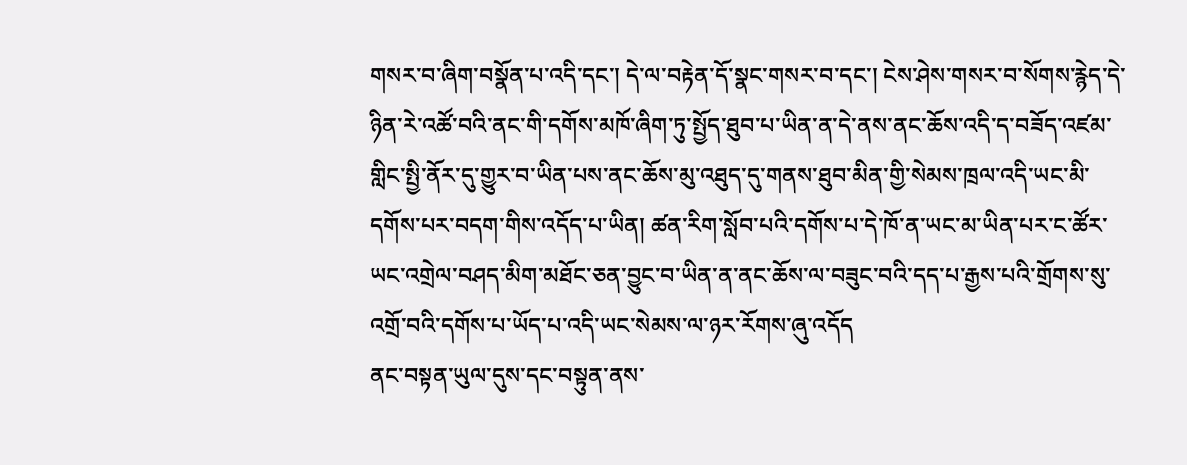གསར་བ་ཞིག་བསྣོན་པ་འདི་དང་། དེ་ལ་བརྟེན་དོ་སྣང་གསར་བ་དང་། ངེས་ཤེས་གསར་བ་སོགས་རྙེད་དེ་ཉིན་རེ་འཚོ་བའི་ནང་གི་དགོས་མཁོ་ཞིག་ཏུ་སྤྱོད་ཐུབ་པ་ཡིན་ན་དེ་ནས་ནང་ཆོས་འདི་ད་བཟོད་འཛམ་གླིང་སྤྱི་ནོར་དུ་གྱུར་བ་ཡིན་པས་ནང་ཆོས་མུ་འཐུད་དུ་གནས་ཐུབ་མིན་གྱི་སེམས་ཁྲལ་འདི་ཡང་མི་དགོས་པར་བདག་གིས་འདོད་པ་ཡིན། ཚན་རིག་སློབ་པའི་དགོས་པ་དེ་ཁོ་ན་ཡང་མ་ཡིན་པར་ང་ཚོར་ཡང་འགྲེལ་བཤད་མིག་མཐོང་ཅན་བྱུང་བ་ཡིན་ན་ནང་ཆོས་ལ་བཟུང་བའི་དད་པ་རྒྱས་པའི་གྲོགས་སུ་འགྲོ་བའི་དགོས་པ་ཡོད་པ་འདི་ཡང་སེམས་ལ་ཉར་རོགས་ཞུ་འདོད
ནང་བསྟན་ཡུལ་དུས་དང་བསྟུན་ནས་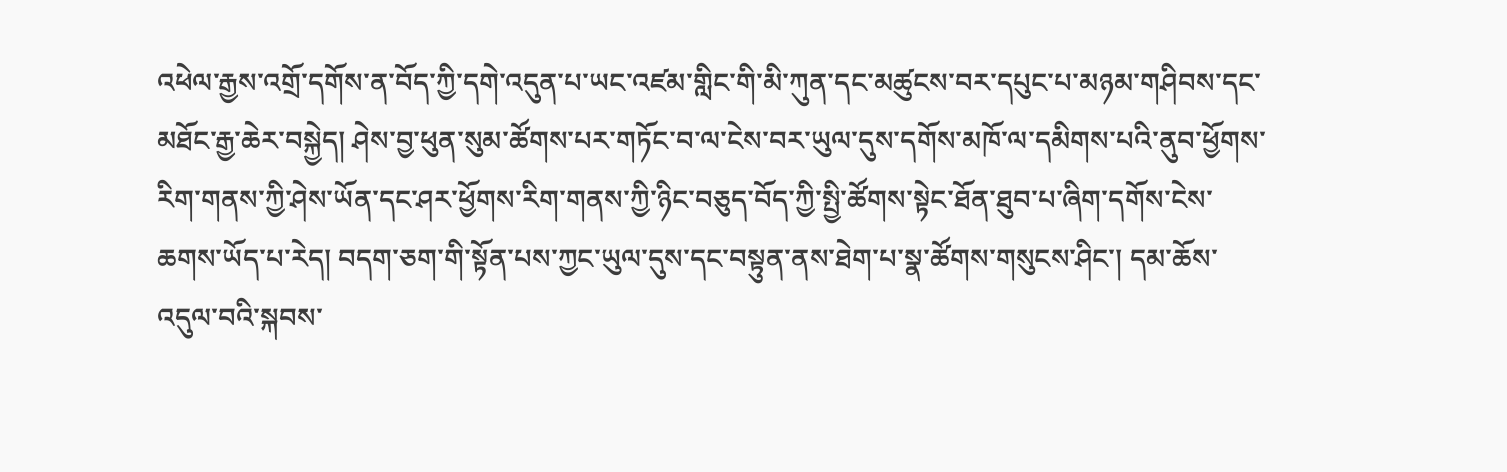འཕེལ་རྒྱས་འགྲོ་དགོས་ན་བོད་ཀྱི་དགེ་འདུན་པ་ཡང་འཛམ་གླིང་གི་མི་ཀུན་དང་མཚུངས་བར་དཔུང་པ་མཉམ་གཤིབས་དང་མཐོང་རྒྱ་ཆེར་བསྐྱེད། ཤེས་བྱ་ཕུན་སུམ་ཚོགས་པར་གཏོང་བ་ལ་ངེས་བར་ཡུལ་དུས་དགོས་མཁོ་ལ་དམིགས་པའི་ནུབ་ཕྱོགས་རིག་གནས་ཀྱི་ཤེས་ཡོན་དང་ཤར་ཕྱོགས་རིག་གནས་ཀྱི་ཉིང་བཅུད་བོད་ཀྱི་སྤྱི་ཚོགས་སྟེང་ཐོན་ཐུབ་པ་ཞིག་དགོས་ངེས་ཆགས་ཡོད་པ་རེད། བདག་ཅག་གི་སྟོན་པས་ཀྱང་ཡུལ་དུས་དང་བསྟུན་ནས་ཐེག་པ་སྣ་ཚོགས་གསུངས་ཤིང་། དམ་ཆོས་འདུལ་བའི་སྐབས་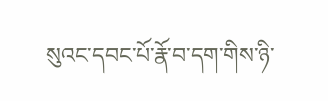སུའང་དབང་པོ་རྣོ་བ་དག་གིས་ཉི་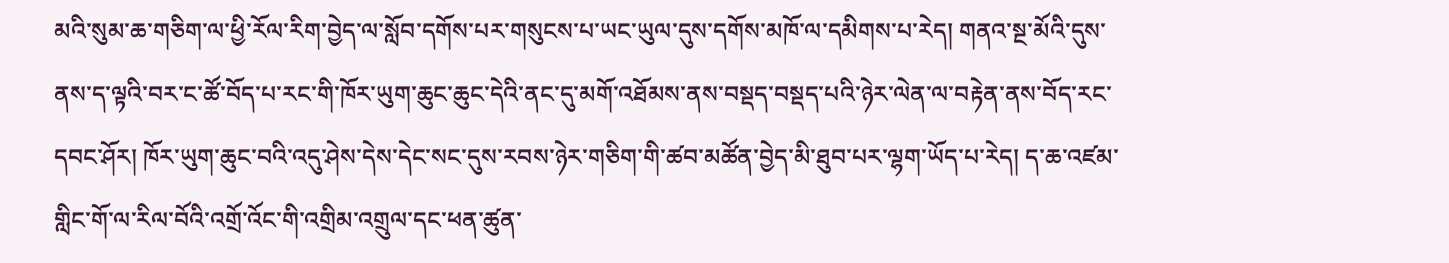མའི་སུམ་ཆ་གཅིག་ལ་ཕྱི་རོལ་རིག་བྱེད་ལ་སློབ་དགོས་པར་གསུངས་པ་ཡང་ཡུལ་དུས་དགོས་མཁོ་ལ་དམིགས་པ་རེད། གནའ་སྔ་མོའི་དུས་ནས་ད་ལྟའི་བར་ང་ཚོ་བོད་པ་རང་གི་ཁོར་ཡུག་ཆུང་ཆུང་དེའི་ནང་དུ་མགོ་འཐོམས་ནས་བསྡད་བསྡད་པའི་ཉེར་ལེན་ལ་བརྟེན་ནས་བོད་རང་དབང་ཤོར། ཁོར་ཡུག་ཆུང་བའི་འདུ་ཤེས་དེས་དེང་སང་དུས་རབས་ཉེར་གཅིག་གི་ཚབ་མཚོན་བྱེད་མི་ཐུབ་པར་ལྷག་ཡོད་པ་རེད། ད་ཆ་འཛམ་གླིང་གོ་ལ་རིལ་བོའི་འགྲོ་འོང་གི་འགྲིམ་འགྲུལ་དང་ཕན་ཚུན་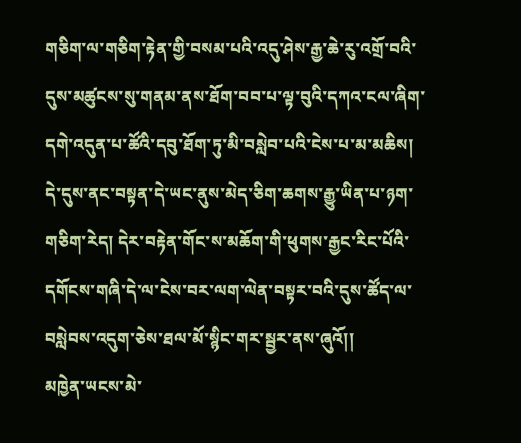གཅིག་ལ་གཅིག་རྟེན་གྱི་བསམ་པའི་འདུ་ཤེས་རྒྱ་ཆེ་རུ་འགྲོ་བའི་དུས་མཚུངས་སུ་གནམ་ནས་ཐོག་བབ་པ་ལྟ་བུའི་དཀའ་ངལ་ཞིག་དགེ་འདུན་པ་ཚོའི་དབུ་ཐོག་ཏུ་མི་བསླེབ་པའི་ངེས་པ་མ་མཆིས། དེ་དུས་ནང་བསྟན་དེ་ཡང་ནུས་མེད་ཅིག་ཆགས་རྒྱུ་ཡིན་པ་ཉག་གཅིག་རེད། དེར་བརྟེན་གོང་ས་མཆོག་གི་ཕུགས་རྒྱང་རིང་པོའི་དགོངས་གཞི་དེ་ལ་ངེས་བར་ལག་ལེན་བསྟར་བའི་དུས་ཚོད་ལ་བསླེབས་འདུག་ཅེས་ཐལ་མོ་སྙིང་གར་སྦྱར་ནས་ཞུའོ།།
མཁྱེན་ཡངས་མེ་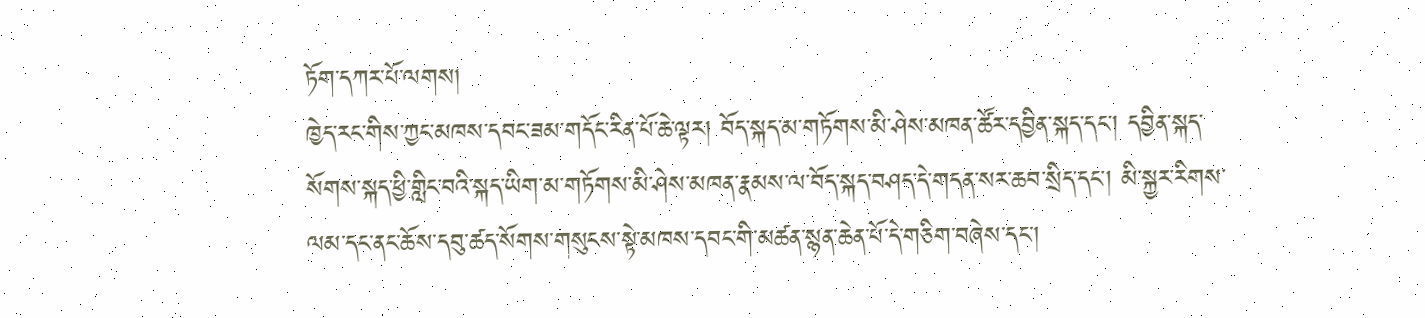ཏོག་དཀར་པོ་ལགས།
ཁྱེད་རང་གིས་ཀྱང་མཁས་དབང་ཟམ་གདོང་རིན་པོ་ཆེ་ལྟར། བོད་སྐད་མ་གཏོགས་མི་ཤེས་མཁན་ཚོར་དབྱིན་སྐད་དང་། དབྱིན་སྐད་སོགས་སྐད་ཕྱི་གླིང་བའི་སྐད་ཡིག་མ་གཏོགས་མི་ཤེས་མཁན་རྣམས་ལ་བོད་སྐད་བཤད་དེ་གདན་སར་ཆབ་སྲིད་དང་། མི་སྐྱར་རིགས་ལམ་དང་ནང་ཆོས་དབུ་ཚད་སོགས་གསུངས་སྟེ་མཁས་དབང་གི་མཚན་སྙན་ཆེན་པོ་དེ་གཅིག་བཞེས་དང་།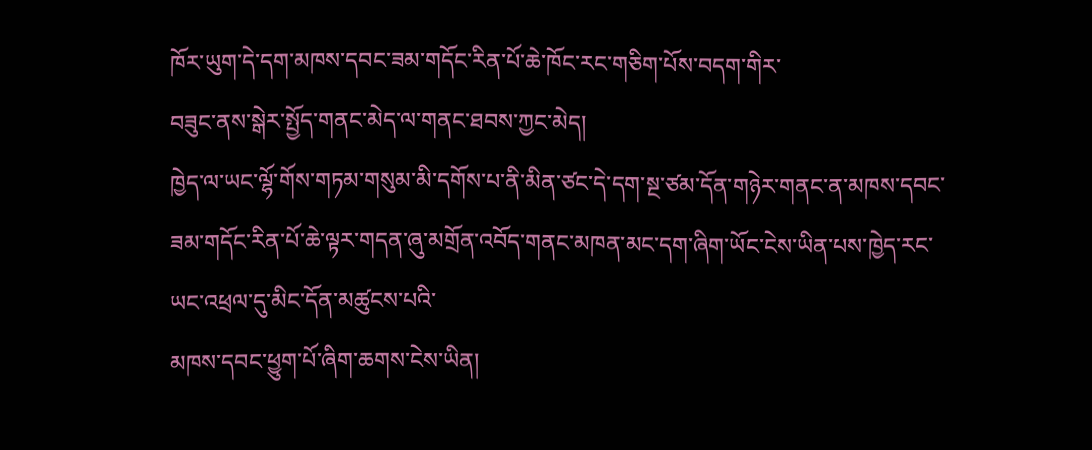ཁོར་ཡུག་དེ་དག་མཁས་དབང་ཟམ་གདོང་རིན་པོ་ཆེ་ཁོང་རང་གཅིག་པོས་བདག་གིར་
བཟུང་ནས་སྒེར་སྤྱོད་གནང་མེད་ལ་གནང་ཐབས་ཀྱང་མེད།
ཁྱེད་ལ་ཡང་ལྷོ་གོས་གཏམ་གསུམ་མི་དགོས་པ་ནི་མིན་ཙང་དེ་དག་སྔ་ཙམ་དོན་གཉེར་གནང་ན་མཁས་དབང་ཟམ་གདོང་རིན་པོ་ཆེ་ལྟར་གདན་ཞུ་མགྲོན་འབོད་གནང་མཁན་མང་དག་ཞིག་ཡོང་ངེས་ཡིན་པས་ཁྱེད་རང་ཡང་འཕྲལ་དུ་མིང་དོན་མཚུངས་པའི་
མཁས་དབང་ཕྱུག་པོ་ཞིག་ཆགས་ངེས་ཡིན།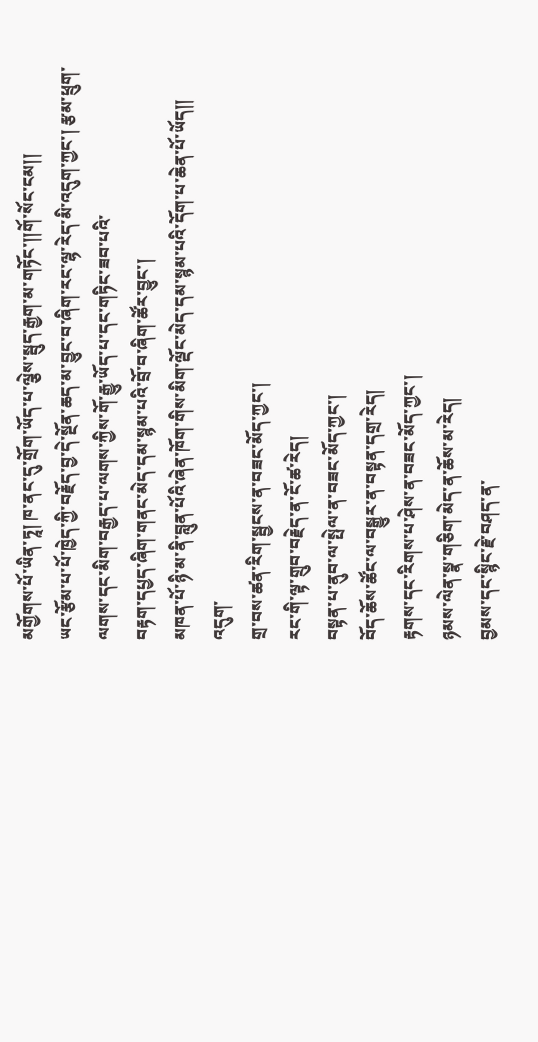མགྱོགས་པོ་ཡིན་ཏཱ། ཁ་ནང་དུ་གྲོག་ཡོད་པ་ལྕེས་སྦུད་རྒྱག་མ་གཏོང་།།གོ་སོང་ངམ།།
ཡང་རྩོམ་པ་པོ་ཁྱེད་ཀྱི་བརྗོད་བྱ་དེ་སྔོན་ཆད་མ་བྱུང་བ་ཞིག་རང་ལྷ་རེད་མི་འདུག་ཀྱང་། རྩམ་ཕྲུག་ལགས་དང་མིག་བརྒྱད་པ་ལགས་ཀྱིས་གོ་རྒྱུ་ཡོད་པ་དང་གཏིང་ཟབ་པའི་
བརྟག་དཔྱད་ཞིག་གནང་མེད་དམ་སྙམ་པའི་བྲོ་བ་ཞིག་ཚོར་བྱུང་།
མཁན་པོ་ཉི་མ་ནི་བླུན་པོའི་ཞེན་ཁོག་གིས་མིག་ལྡོང་མེད་དམ་སྙམ་པའི་དོག་པ་ཆེན་པོ་ཡོད།།
འདུག་
གྲ་བས་ཚན་རིག་སྦྱངས་ན་བཟང་མོད་ཀྱང་།
རང་གི་ལྟ་གྲུབ་བརྗེད་ན་ངོ་ཚ་རེད།
བསྟན་པ་ནུབ་ལ་སྤེལ་ན་བཟང་མོད་ཀྱང་།
བོད་ཆོས་ཚོང་ལ་བསྒྱུར་ན་བསྟན་དགྲ་རེད།
རྟགས་དང་རིགས་པ་ཤེས་ན་བཟང་མོད་ཀྱང་།
ཉམས་ལེན་སྣ་གཅིག་མེད་ན་ཆོས་མ་རེད།
བྱམས་དང་སྙིང་རྗེ་བཤད་ན་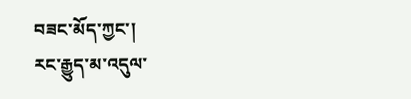བཟང་མོད་ཀྱང་།
རང་རྒྱུད་མ་འདུལ་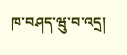ཁ་བཤད་ཝུ་བ་འདྲ།